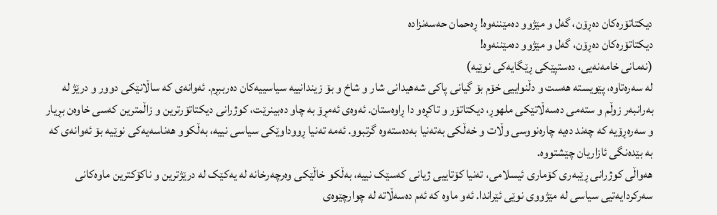دیکتاتۆرەکان دەڕۆن، گەل و مێژوو دەمێننەوە! ڕەحمان حەسەنزادە
دیکتاتۆرەکان دەڕۆن، گەل و مێژوو دەمێننەوە!
(نەمانی خامەنەیی، دەستپێکی ڕێگایەکی نوێیە)
لە سەرەتاوە، پێویستە هەست و دڵنواییی خۆم بۆ گیانی پاکی شەهیدانی شار و شاخ و بۆ زیندانییە سیاسییەکان دەرببڕم. ئەوانەی کە ساڵانێکی دوور و درێژ لە بەرانبەر زوڵم و ستەمی دەسەڵاتێکی ملهوڕ، دیکتاتۆر و تاکڕەو دا ڕاوەستان. ئەوەی ئەمڕۆ بە چاو دەبینرێت، کوژرانی دیکتاتۆرترین و زاڵمترین کەسی خاوەن بڕیار و سەرەڕۆیە کە چەند دەیە چارەنووسی وڵات و خەڵکی بەتەنیا بەدەستەوە گرتبوو. ئەمە تەنیا ڕووداوێکی سیاسی نییە، بەڵکوو هەناسەیەکی نوێیە بۆ ئەوانەی کە بە بێدەنگی ئازاریان چێشتووە.
هەواڵی کوژرانی ڕێبەری کۆماری ئیسلامی، تەنیا کۆتاییی ژیانی کەسێک نییە، بەڵکو خاڵێکی وەرچەرخانە لە یەکێک لە درێژترین و ناکۆکترین ماوەکانی سەرکردایەتیی سیاسی لە مێژووی نوێی ئێراندا. ئەو ماوە کە ئەم دەسەڵاتە لە چوارچێوەی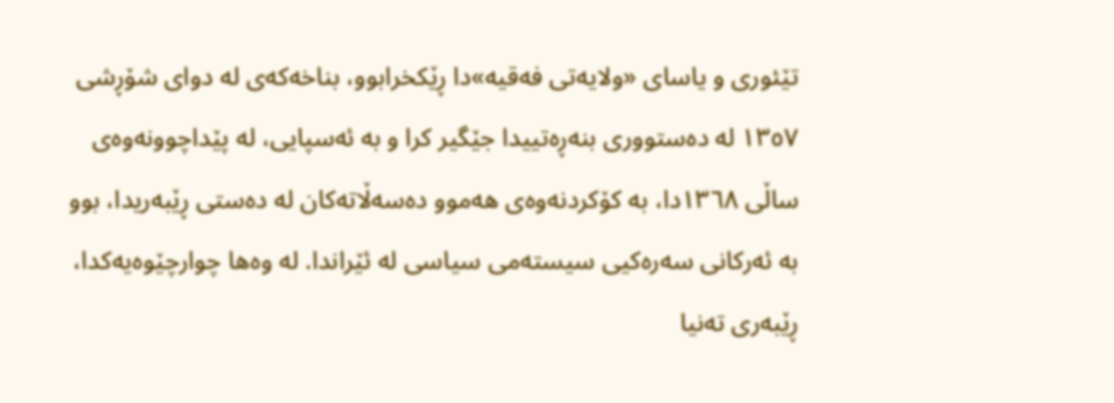تێئوری و یاسای «ولایەتی فەقیه»دا ڕێکخرابوو، بناخەکەی لە دوای شۆڕشی ١٣٥٧ لە دەستووری بنەڕەتییدا جێگیر کرا و بە ئەسپایی، لە پێداچوونەوەی ساڵی ١٣٦٨دا، بە کۆکردنەوەی هەموو دەسەڵاتەکان لە دەستی ڕێبەریدا، بوو بە ئەرکانی سەرەکیی سیستەمی سیاسی لە ئێراندا. لە وەها چوارچێوەیەکدا، ڕێبەری تەنیا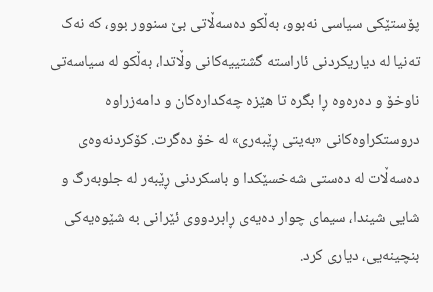پۆستێکی سیاسی نەبوو، بەڵکو دەسەڵاتی بێ سنوور بوو، کە نەک تەنیا لە دیاریکردنی ئاراستە گشتییەکانی وڵاتدا، بەڵکو لە سیاسەتی ناوخۆ و دەرەوە ڕا بگرە تا هێزە چەکدارەکان و دامەزراوە دروستکراوەکانی «بەیتی ڕێبەری» لە خۆ دەگرت. کۆکردنەوەی دەسەڵات لە دەستی شەخسێکدا و باسکردنی ڕێبەر لە جلوبەرگ و شایی شیندا، سیمای چوار دەیەی ڕابردووی ئێرانی بە شێوەیەکی بنچینەیی، دیاری کرد.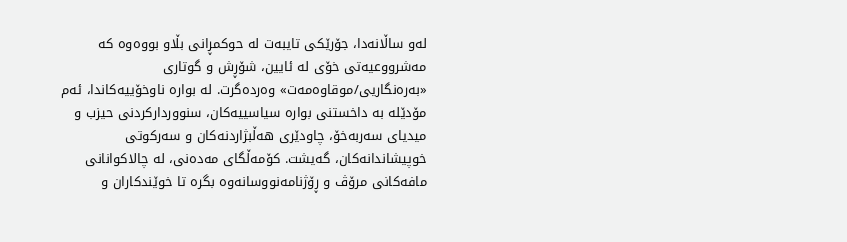لەو ساڵانەدا، جۆرێکی تایبەت لە حوکمڕانی بڵاو بووەوە کە مەشرووعیەتی خۆی لە ئایین، شۆڕش و گوتاری «بەرەنگاریی/موقاوەمەت» وەردەگرت. لە بوارە ناوخۆییەکاندا، ئەم مۆدێلە بە داخستنی بوارە سیاسییەکان، سنووردارکردنی حیزب و میدیای سەربەخۆ، چاودێری هەڵبژاردنەکان و سەرکوتی خوپیشاندانەکان، گەیشت. کۆمەڵگای مەدەنی، لە چالاکوانانی مافەکانی مرۆڤ و ڕۆژنامەنووسانەوە بگرە تا خوێندکاران و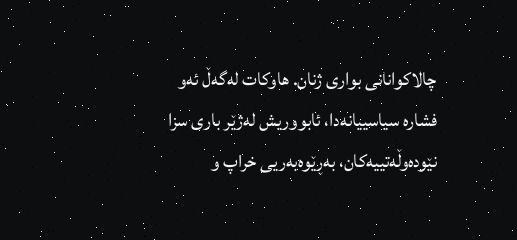چالاکوانانی بواری ژنان. هاوکات لەگەڵ ئەو فشارە سیاسییانەدا، ئابووریش لەژێر باری سزا نێودەوڵەتییەکان، بەڕێوەبەریی خراپ و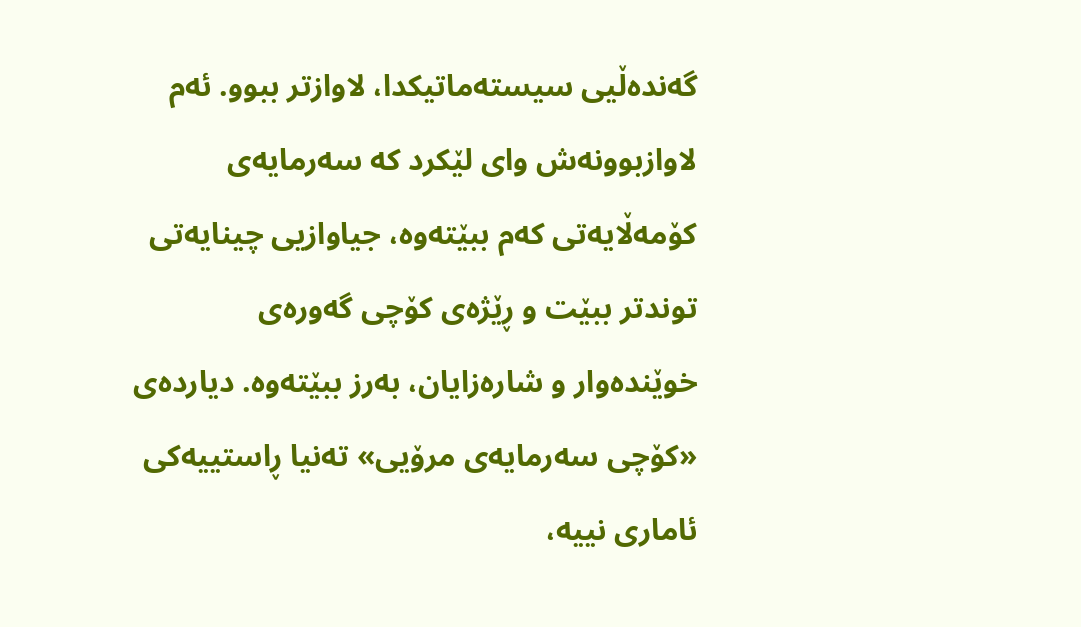گەندەڵیی سیستەماتیکدا، لاوازتر ببوو. ئەم لاوازبوونەش وای لێکرد کە سەرمایەی کۆمەڵایەتی کەم ببێتەوە، جیاوازیی چینایەتی توندتر ببێت و ڕێژەی کۆچی گەورەی خوێندەوار و شارەزایان، بەرز ببێتەوە. دیاردەی «کۆچی سەرمایەی مرۆیی» تەنیا ڕاستییەکی ئاماری نییە،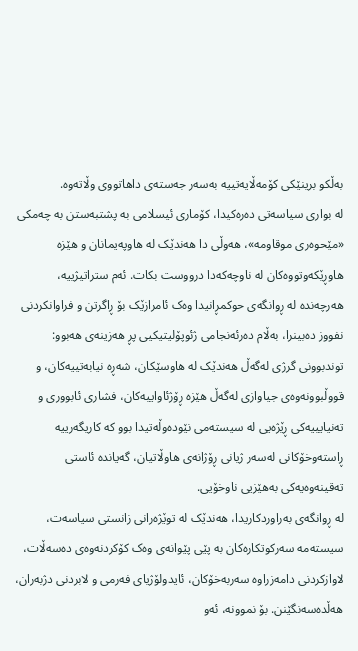بەڵکو برینێکی کۆمەڵایەتییە بەسەر جەستەی داهاتووی وڵاتەوە.
لە بواری سیاسەتی دەرەکیدا، کۆماری ئیسلامی بە پشتبەستن بە چەمکی «مێحوەری موقاومە»، هەوڵی دا هەندێک لە هاوپەیمانان و هێزە هاوڕێکەوتووەکان لە ناوچەکەدا درووست بکات. ئەم ستراتیژییە، هەرچەندە لە ڕوانگەی حوکمڕانیدا وەک ئامرازێک بۆ ڕاگرتن و فراوانکردنی نفووز دەبینرا، بەڵام دەرئەنجامی ژئوپۆلیتیکیی پڕ هەزینەی هەبوو: توندبوونی گرژی لەگەڵ هەندێک لە هاوسێکان، شەڕە نیابەتییەکان، و قووڵبوونەوەی جیاوازی لەگەڵ هێزە ڕۆژئاواییەکان، فشاری ئابووری و تەنیایییەکی ڕێژەیی لە سیستەمی نێودەوڵەتیدا بوو کە کاریگەرییە ڕاستەوخۆکانی لەسەر ژیانی ڕۆژانەی هاوڵاتیان، گەیاندە ئاستی تەقینەوەیەکی بەهێزیی ناوخۆیی.
لە ڕوانگەی بەراوردکاریدا، هەندێک لە توێژەرانی زانستی سیاسەت، سیستەمە سەرکوتکارەکان بە پێی پێوانەی وەک کۆکردنەوەی دەسەڵات، لاوازکردنی دامەزراوە سەربەخۆکان، ئایدولۆژیای فەرمی و لابردنی دژبەران، هەڵدەسەنگێنن. بۆ نموونە، ئەو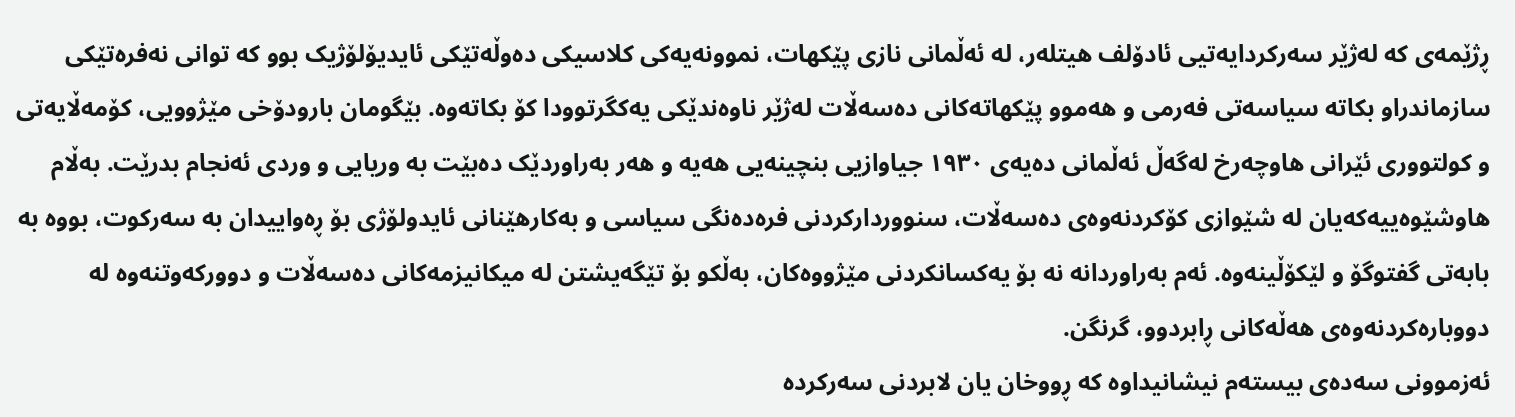ڕژێمەی کە لەژێر سەرکردایەتیی ئادۆلف هیتلەر، لە ئەڵمانی نازی پێکهات، نموونەیەکی کلاسیکی دەوڵەتێکی ئایدیۆلۆژیک بوو کە توانی نەفرەتێکی سازماندراو بکاتە سیاسەتی فەرمی و هەموو پێکهاتەکانی دەسەڵات لەژێر ناوەندێکی یەکگرتوودا کۆ بکاتەوە. بێگومان بارودۆخی مێژوویی، کۆمەڵایەتی و کولتووری ئێرانی هاوچەرخ لەگەڵ ئەڵمانی دەیەی ١٩٣٠ جیاوازیی بنچینەیی هەیە و هەر بەراوردێک دەبێت بە وریایی و وردی ئەنجام بدرێت. بەڵام هاوشێوەییەکەیان لە شێوازی کۆکردنەوەی دەسەڵات، سنووردارکردنی فرەدەنگی سیاسی و بەکارهێنانی ئایدولۆژی بۆ ڕەواییدان بە سەرکوت، بووە بە بابەتی گفتوگۆ و لێکۆڵینەوە. ئەم بەراوردانە نە بۆ یەکسانکردنی مێژووەکان، بەڵکو بۆ تێگەیشتن لە میکانیزمەکانی دەسەڵات و دوورکەوتنەوە لە دووبارەکردنەوەی هەڵەکانی ڕابردوو، گرنگن.
ئەزموونی سەدەی بیستەم نیشانیداوە کە ڕووخان یان لابردنی سەرکردە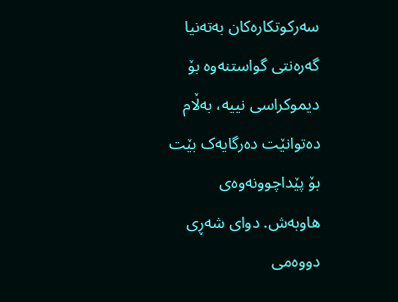سەرکوتکارەکان بەتەنیا گەرەنتی گواستنەوە بۆ دیموکراسی نییە، بەڵام دەتوانێت دەرگایەک بێت بۆ پێداچوونەوەی هاوبەش. دوای شەڕی دووەمی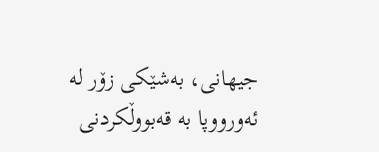جیهانی، بەشێکی زۆر لە ئەورووپا بە قەبووڵکردنی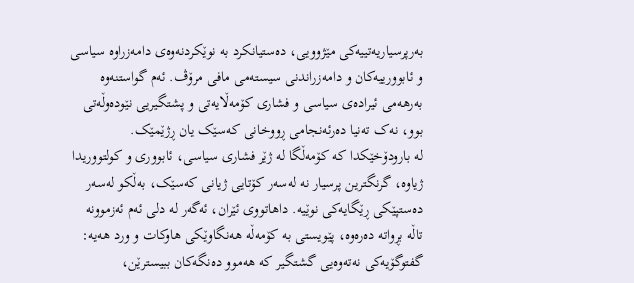بەرپرسیاریەتییەکی مێژوویی، دەستیانکرد بە نوێکردنەوەی دامەزراوە سیاسی و ئابوورییەکان و دامەزراندنی سیستەمی مافی مرۆڤ. ئەم گواستنەوە بەرهەمی ئیرادەی سیاسی و فشاری کۆمەڵایەتی و پشتگیریی نێودەوڵەتی بوو، نەک تەنیا دەرئەنجامی ڕووخانی کەسێک یان ڕژێمێک.
لە بارودۆخێکدا کە کۆمەڵگا لە ژێر فشاری سیاسی، ئابووری و کولتووریدا ژیاوە، گرنگترین پرسیار نە لەسەر کۆتایی ژیانی کەسێک، بەڵکو لەسەر دەستپێکی ڕێگایەکی نوێیە. داهاتووی ئێران، ئەگەر لە دلی ئەم ئەزموونە تاڵە بڕواتە دەرەوە، پێویستی بە کۆمەڵە هەنگاوێکی هاوکات و ورد هەیە: گفتوگۆیەکی نەتەوەیی گشتگیر کە هەموو دەنگەکان ببیسترێن،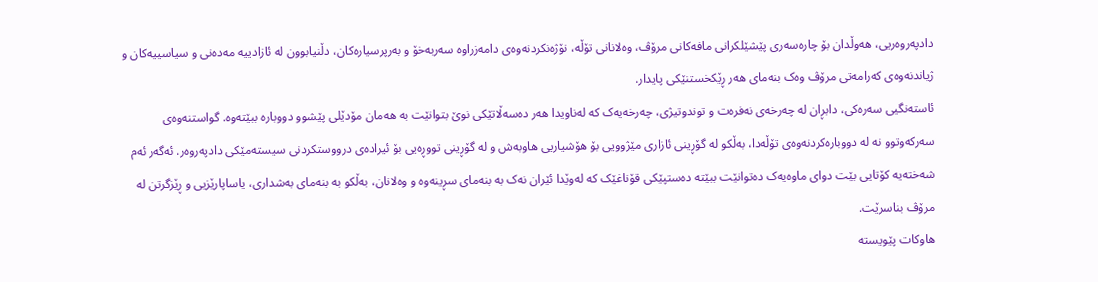دادپەروەریی، هەوڵدان بۆ چارەسەری پێشێلکرانی مافەکانی مرۆڤ، وەلانانی تۆڵە، نۆژەنکردنەوەی دامەزراوە سەربەخۆ و بەرپرسیارەکان، دڵنیابوون لە ئازادییە مەدەنی و سیاسییەکان و ژیاندنەوەی کەرامەتی مرۆڤ وەک بنەمای هەر ڕێکخستنێکی پایدار.
ئاستەنگیی سەرەکی، دابڕان لە چەرخەی نەفرەت و توندوتیژی، چەرخەیەک کە لەناویدا هەر دەسەڵاتێکی نوێ بتوانێت بە هەمان مۆدێلی پێشوو دووبارە ببێتەوە. گواستنەوەی سەرکەوتوو نە لە دووبارەکردنەوەی تۆڵەدا، بەڵکو لە گۆڕینی ئازاری مێژوویی بۆ هۆشیاریی هاوبەش و لە گۆڕینی تووڕەیی بۆ ئیرادەی درووستکردنی سیستەمێکی دادپەروەر. ئەگەر ئەم شەختەیە کۆتایی بێت دوای ماوەیەک دەتوانێت ببێتە دەستپێکی قۆناغێک کە لەوێدا ئێران نەک بە بنەمای سڕینەوە و وەلانان، بەڵکو بە بنەمای بەشداری، یاساپارێزیی و ڕێزگرتن لە مرۆڤ بناسرێت.
هاوکات پێویستە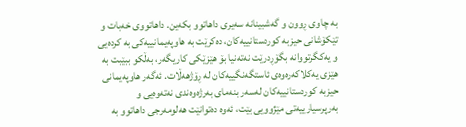بە چاوی ڕوون و گەشبینانە سەیری داهاتوو بکەین. داهاتووی خەبات و تێکۆشانی حیزبە کوردستانییەکان، دەکرێت بە هاوپەیمانییەکی بە کردەیی و یەکگرتووانە بگۆڕدرێت نەتەنیا بۆ هێزێکی کاریگەر، بەڵکو ببێبت بە هێزی یەکلاکەرەوەی ئاستگەنگییەکان لە ڕۆژهەڵات. ئەگەر هاوپەیمانی حیزبە کوردستانییەکان لەسەر بنەمای بەرژەوەندی نەتەوەیی و بەرپرسیارییەتی مێژوویی بێت، ئەوە دەتوانێت هەلومەرجی داهاتوو بە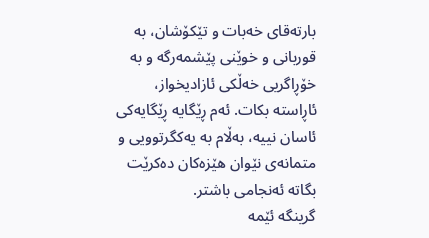بارتەقای خەبات و تێکۆشان، بە قوربانی و خوێنی پێشمەرگە و بە خۆڕاگریی خەڵکی ئازادیخواز، ئاڕاستە بکات. ئەم ڕێگایە ڕێگایەکی ئاسان نییە، بەڵام بە یەکگرتوویی و متمانەی نێوان هێزەکان دەکرێت بگاتە ئەنجامی باشتر.
گرینگە ئێمە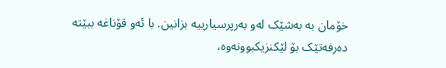خۆمان بە بەشێک لەو بەرپرسیارییە بزانین. با ئەو قۆناغە ببێتە دەرفەتێک بۆ لێکنزیکبوونەوە،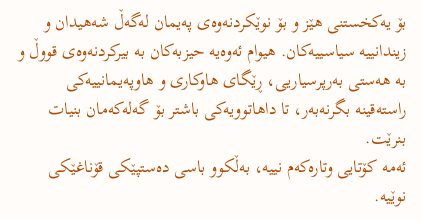بۆ یەکخستنی هێز و بۆ نوێکردنەوەی پەیمان لەگەڵ شەهیدان و زیندانییە سیاسییەکان. هیوام ئەوەیە حیزبەکان بە بیرکردنەوەی قووڵ و بە هەستی بەرپرسیاریی، ڕێگای هاوکاری و هاوپەیمانییەکی راستەقینە بگرنەبەر، تا داهاتوویەکی باشتر بۆ گەلەکەمان بنیات بنرێت.
ئەمە کۆتایی وتارەکەم نییە، بەڵکوو باسی دەستپێکی قۆناغێکی نوێیە.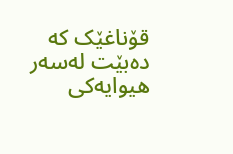قۆناغێک کە دەبێت لەسەر هیوایەکی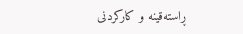ڕاستەقینە و کارکردنی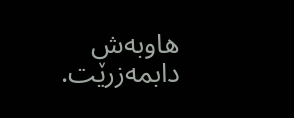هاوبەش دابمەزرێت.